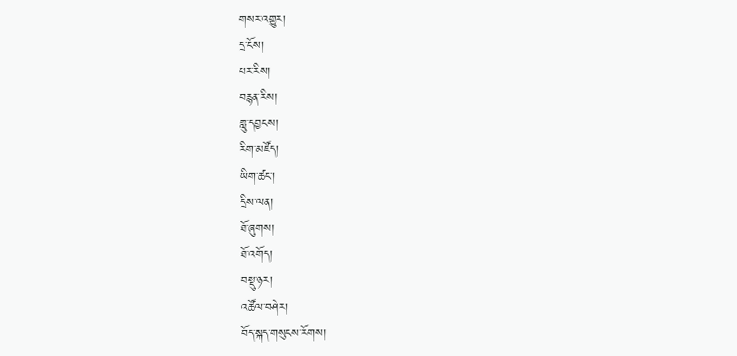གསར་འགྱུར།
དྲ་ངོས།
པར་རིས།
བརྙན་རིས།
གླུ་དབྱངས།
རིག་མཛོད།
ཡིག་ཚང་།
དྲིས་ལན།
ཐོ་ཞུགས།
ཐོ་འགོད།
བསྡུ་ཉར།
འཚོལ་བཤེར།
བོད་སྐད་གསུངས་རོགས།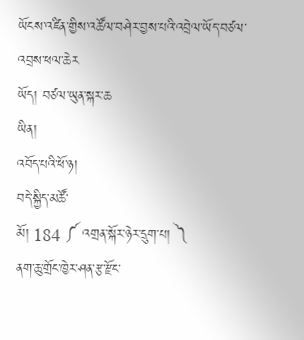ཡོངས་འཛིན་གྱིས་འཚོལ་བཤེར་བྱས་པའི་འབྲེལ་ཡོད་བཙལ་འབྲས་ཕལ་ཆེར
ཡོད། བཙལ་ཡུན་སྐར་ཆ
ཡིན།
འབོད་པའི་ཕོ་ཉ།
བདེ་སྐྱིད་མཚོ་
མོ། 184 ༼ འགྲན་སྐོར་ཉེར་དྲུག་པ། ༽
ནག་ཆུ་གྲོང་ཁྱེར་ཤན་རྩ་རྫོང་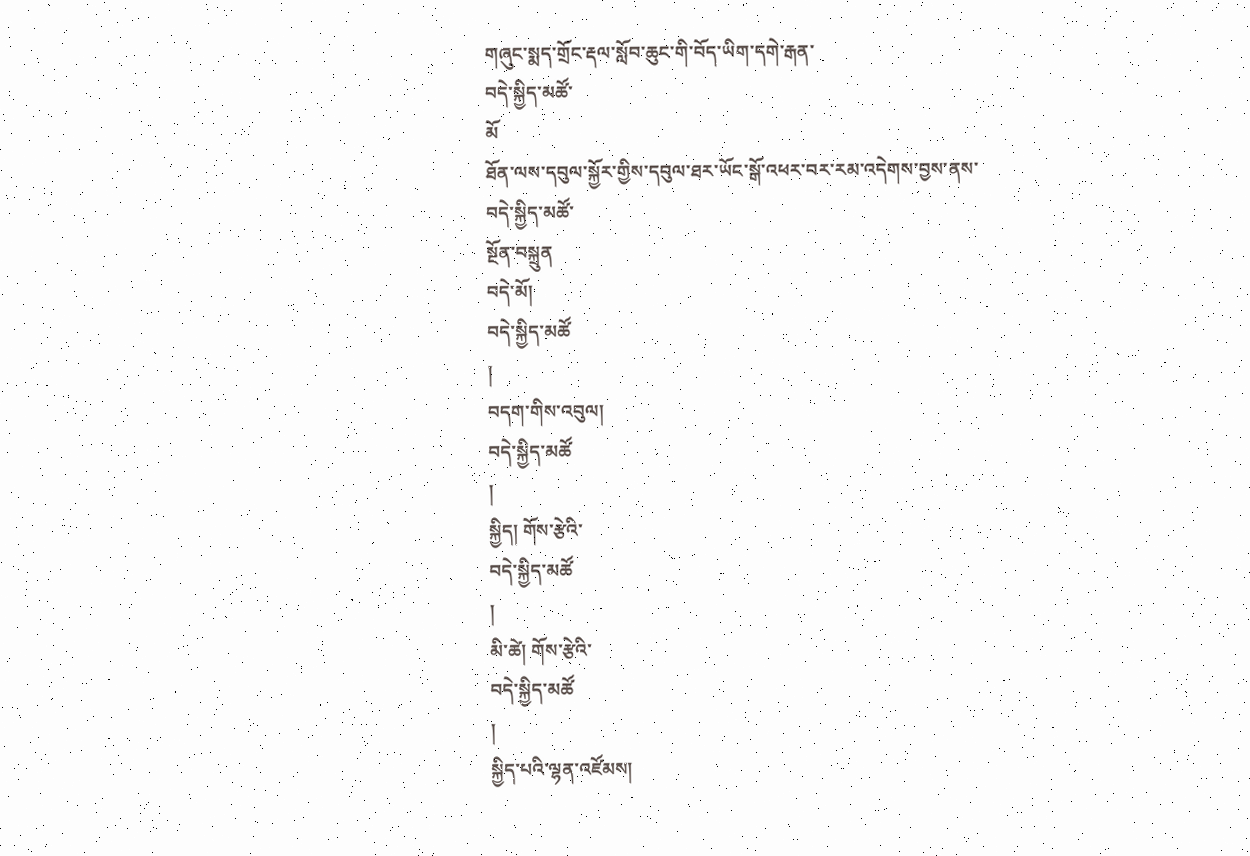གཞུང་སྨད་གྲོང་རྡལ་སློབ་ཆུང་གི་བོད་ཡིག་དགེ་རྒན་
བདེ་སྐྱིད་མཚོ་
མོ
ཐོན་ལས་དབུལ་སྐྱོར་གྱིས་དབུལ་ཐར་ཡོང་སྒོ་འཕར་བར་རམ་འདེགས་བྱས་ནས་
བདེ་སྐྱིད་མཚོ་
སྔོན་བསྐྲུན
བདེ་མོ།
བདེ་སྐྱིད་མཚོ
།
བདག་གིས་འབུལ།
བདེ་སྐྱིད་མཚོ
།
སྐྱིད། གོས་རྩེའི་
བདེ་སྐྱིད་མཚོ
།
མི་ཚེ། གོས་རྩེའི་
བདེ་སྐྱིད་མཚོ
།
སྐྱིད་པའི་ལྷན་འཛོམས།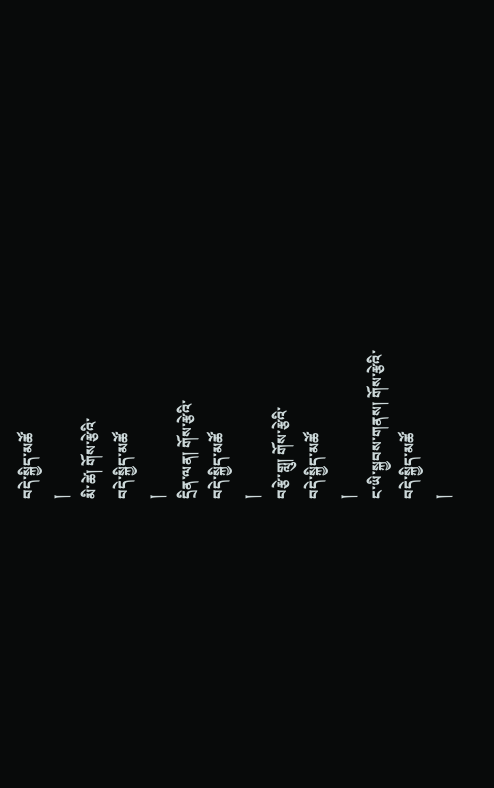བདེ་སྐྱིད་མཚོ
།
མི་ཚེ། གོས་རྩེའི་
བདེ་སྐྱིད་མཚོ
།
དྲིན་ལན། གོས་རྩེའི་
བདེ་སྐྱིད་མཚོ
།
བརྩེ་གླུ། གོས་རྩེའི་
བདེ་སྐྱིད་མཚོ
།
ང་ཡི་སྐྱབས་གནས། གོས་རྩེའི་
བདེ་སྐྱིད་མཚོ
།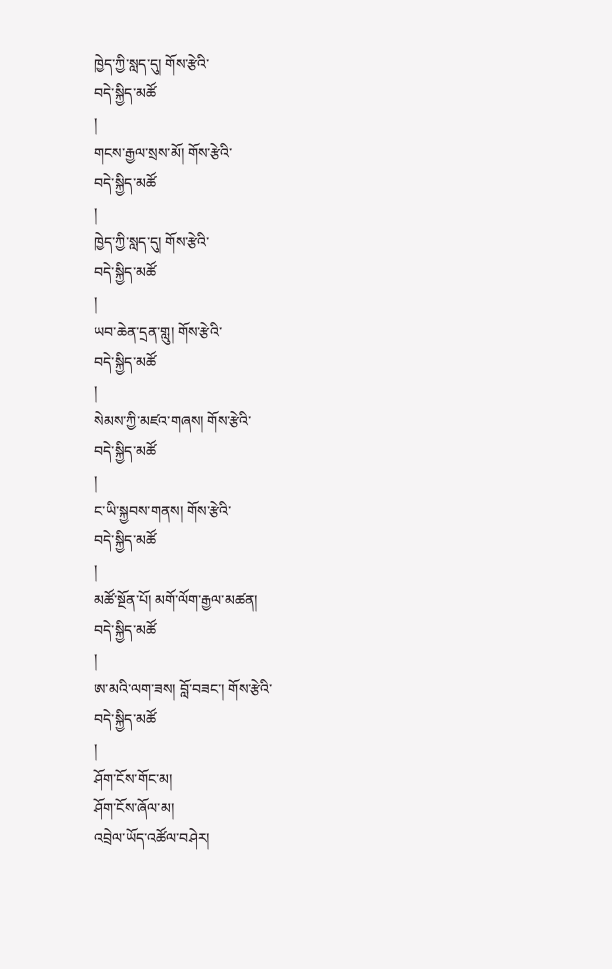ཁྱེད་ཀྱི་སླད་དུ། གོས་རྩེའི་
བདེ་སྐྱིད་མཚོ
།
གངས་རྒྱལ་སྲས་མོ། གོས་རྩེའི་
བདེ་སྐྱིད་མཚོ
།
ཁྱེད་ཀྱི་སླད་དུ། གོས་རྩེའི་
བདེ་སྐྱིད་མཚོ
།
ཡབ་ཆེན་དྲན་གླུ། གོས་རྩེའི་
བདེ་སྐྱིད་མཚོ
།
སེམས་ཀྱི་མཛའ་གཞས། གོས་རྩེའི་
བདེ་སྐྱིད་མཚོ
།
ང་ཡི་སྐྱབས་གནས། གོས་རྩེའི་
བདེ་སྐྱིད་མཚོ
།
མཚོ་སྔོན་པོ། མགོ་ལོག་རྒྱལ་མཚན།
བདེ་སྐྱིད་མཚོ
།
ཨ་མའི་ལག་ཟས། བློ་བཟང་། གོས་རྩེའི་
བདེ་སྐྱིད་མཚོ
།
ཤོག་ངོས་གོང་མ།
ཤོག་ངོས་ཞོལ་མ།
འབྲེལ་ཡོད་འཚོལ་བཤེར།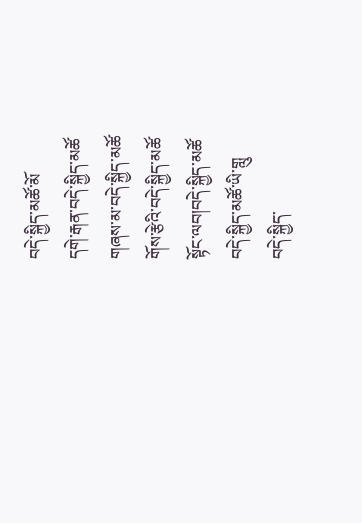བདེ་སྐྱིད་མཚོ་མོ
དགེ་རྒན་བདེ་སྐྱིད་མཚོ
གཞས་མ་བདེ་སྐྱིད་མཚོ
གོས་རྩེའི་བདེ་སྐྱིད་མཚོ
སྟོང་ལབ།བདེ་སྐྱིད་མཚོ
བདེ་སྐྱིད་མཚོ་ཡི་གླུ
བདེ་སྐྱིད་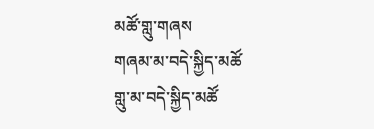མཚོ་གླུ་གཞས
གཞམ་མ་བདེ་སྐྱིད་མཚོ
གླུ་མ་བདེ་སྐྱིད་མཚོ